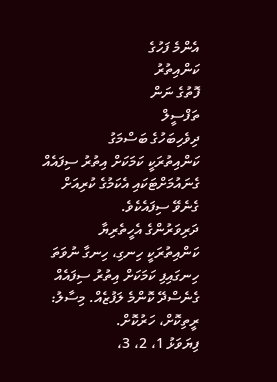އެންމެ ފަހުގެ
ކަންއިތުރު
ފޮތުގެ ނަން
ތަފްސީލް
ދިވެހިބަހުގެ ބަސްމަގު
ކަންއިތުރަކީ ކަމަކަށް އިތުރު ސިފައެއް ގެނައުމަށްޓަކައި އެކަމުގެ ކުރިއަށް ގެނެވޭ ސިފައެކެވެ.
ދަރިވަރުންގެ އެހީތެރިޔާ
ކަންއިތުރަކީ ހިނގި، ހިނގާ ނުވަތަ ހިނގައިފި ކަމަކަށް އިތުރު ސިފައެއް ގެނެސްދޭ ކޮންމެ ލަފުޒެއް. މިސާލު: ރީތިކޮށް، ހަރުކޮށް.
ފިޔަވަޅު 1، 2، 3،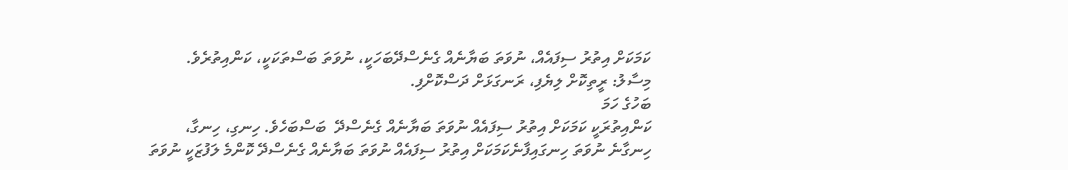ކަމަކަށް އިތުރު ސިފައެއް، ނުވަތަ ބަޔާނެއް ގެނެސްދޭބަހަކީ، ނުވަތަ ބަސްތަކަކީ، ކަންއިތުރެވެ. މިސާލު: ރީތިކޮށް ލިޔެފި، ރަނގަޅަށް ދަސްކޮށްފި.
ބަހުގެ ހަމަ
ކަންއިތުރަކީ ކަމަކަށް އިތުރު ސިފައެއް ނުވަތަ ބަޔާނެއް ގެނެސްދޭ  ބަސްބަހެވެ. ހިނގި، ހިނގާ، ހިނގާނެ ނުވަތަ ހިނގައިފާނެކަމަކަށް އިތުރު ސިފައެއް ނުވަތަ ބަޔާނެއް ގެނެސްދޭ ކޮންމެ ލަފުޒަކީ ނުވަތަ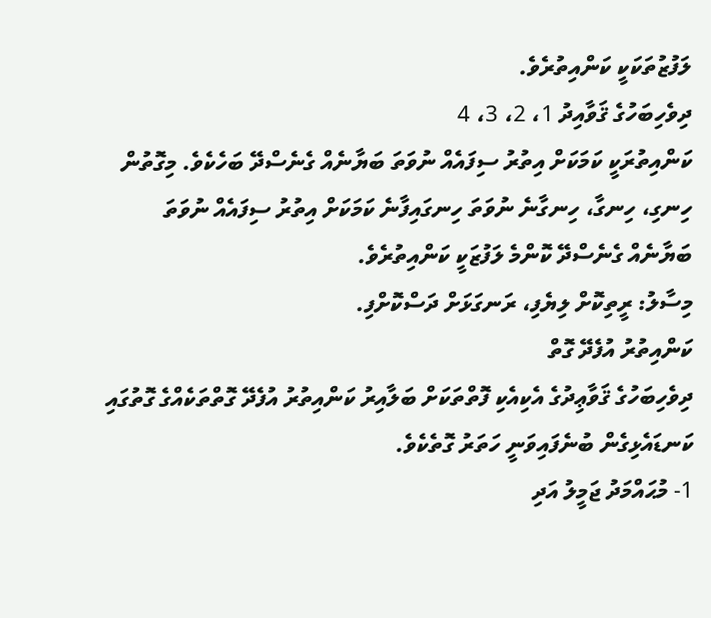ލަފުޒުތަކަކީ ކަންއިތުރެވެ.
ދިވެހިބަހުގެ ޤަވާއިދު 1، 2، 3، 4
ކަންއިތުރަކީ ކަމަކަށް އިތުރު ސިފައެއް ނުވަތަ ބަޔާނެއް ގެނެސްދޭ ބަހެކެވެ. މިގޮތުން ހިނގި، ހިނގާ، ހިނގާނެ ނުވަތަ ހިނގައިފާނެ ކަމަކަށް އިތުރު ސިފައެއް ނުވަތަ ބަޔާނެއް ގެނެސްދޭ ކޮންމެ ލަފުޒަކީ ކަންއިތުރެވެ.
މިސާލު: ރީތިކޮށް ލިޔެފި، ރަނގަޅަށް ދަސްކޮށްފި.
ކަންއިތުރު އުފެދޭ ގޮތް
ދިވެހިބަހުގެ ޤަވާޢިދުގެ އެކިއެކި ފޮތްތަކަށް ބަލާއިރު ކަންއިތުރު އުފެދޭ ގޮތްތަކެއްގެ ގޮތުގައި ކަނޑައެޅިގެން ބުނެފައިވަނީ ހަތަރު ގޮތެކެވެ.
1- މުޙައްމަދު ޖަމީލު އަދި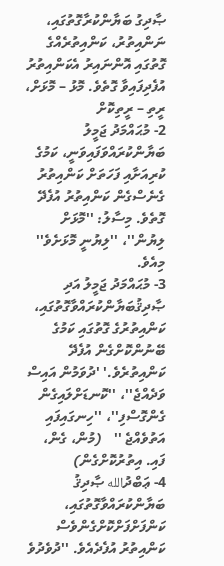ޞާދިގު ބަޔާންކުރާގޮތުގައި، ނަންއިތުރު، ކަންއިތުރެއްގެ ގޮތުގައި އޮންނައިރު އެކަންއިތުރު އުފެދިފައިވާ ގޮތެވެ. މޮޅު – މޮޅަށް،  ރީތި – ރީތިކޮށް
2- މުޙައްމަދު ޖަމީލު ބަޔާންކުރައްވަފައިވަނީ، ކަމުގެ ކުރިއަށާއި ފަހަތަށް ކަންއިތުރު ގެނެސްގެން ކަންއިތުރު އުފެދޭ ގޮތެވެ. މިސާލު: ''މޮޅަށް ލިޔުން''، ''ލިޔުނީ މޮޅަށެވެ'' މިއެވެ.
3- މުޙައްމަދު ޖަމީލު އަދި ޞާދިޤުބަޔާންކުރައްވާގޮތުގައި، ކަންއިތުރުގެ ގޮތުގައި ކަމުގެ ބޭނުންކޮށްގެން އުފެދޭ ކަންއިތުރެވެ.' 'ދުވަމުން އައިސް ވަދެއްޖެ''، ''ކޮނޑަށްލައިގެން ގެންގޮސްފި''، ''ހިނގައިފައި އަތުވެއްޖެ ''   (މުން، ގެން، ފައި. އިތުރުކޮށްގެން)
4- ޢަބްދުالله ޞާދިޤު ބަޔާންކުރައްވާގޮތުގައި، ކަންފަށްފަށްކޮށްގެންވެސް ކަންއިތުރު އުފެދެއެވެ. ''ދުވެދުވެ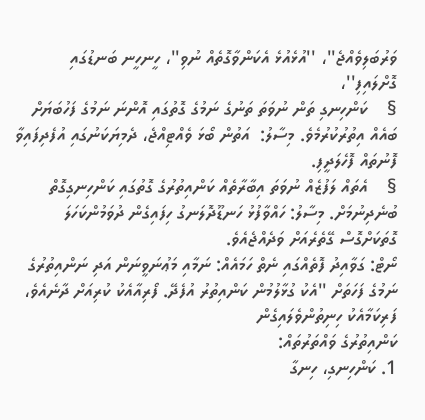ވަރުބަލިވެއްޖެ''، ''އުޅެއުޅެ އެކަންވާގޮތެއް ނުވި''، ހީނހީނ ބަނޑުގައި ގޮށްލައިފި''،
§    ކަންހިނގި ތަން ނުވަތަ ތަނުގެ ނަމުގެ ގޮތުގައި އޮންނަ ނަމުގެ ފަހުބަޔަށް ބައެއް އިތުރުކުރުމެވެ. މިސާލު:  އަތުން ބޯޅަ ވެއްޓިއްޖެ، ދެމިޔަކަނުގައި އުފެދިފައިވާ ފޮނުތައް ފޮހެލަދީފި.
§    އެތައް ލަފުޒެއް ނުވަތަ އިބާރާތެއް ކަންއިތުރުގެ ގޮތުގައި ކަންހިނގިގޮތް ބުނެދިނުމަށް. މިސާލު: ހައްވާފުޅު ހަނޑޫދޮލަނގު ހިފައިގެން ދުވަމުންކަހަލަ ގޮތަކަށްގޮސް ގޭތެރެއަށް ވަދެއްޖެއެވެ.
ނޯޓް: ގަވާއިދު ފޮތެއްގައި ނެތް ހަމައެއް: ނަމާއި މަޢުނަވީނަން އަދި ނަންއިތުރުގެ ނަމުގެ ފަހަތަށް ''އެކު ގުޅާލުމުން ކަންއިތުރު އުފެދޭ. ފޯރިއާއެކު ކުރިއަށް ދާނެއެވެ، ފަރިކަމާއެކު ހިނިތުންވެލައިގެން
ކަންއިތުރުގެ ވައްތަރުތައް:
1. ކަންހިނގި، ހިނގާ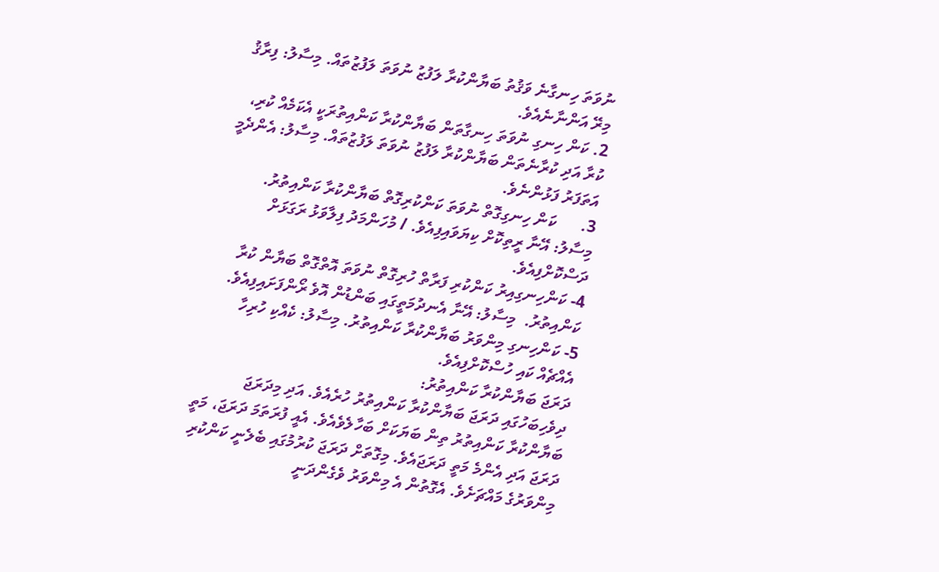ނުވަތަ ހިނގާނެ ވަޤުތު ބަޔާންކުރާ ލަފުޒު ނުވަތަ ލަފުޒުތައް. މިސާލު: ފިރާޤު މިރޭ އަންނާނެއެވެ.
2. ކަން ހިނގި ނުވަތަ ހިނގާތަން ބަޔާންކުރާ ކަންއިތުރަކީ އެކަމެއް ކުރި، ކުރާ އަދި ކުރާނެތަން ބަޔާންކުރާ ލަފުޒު ނުވަތަ ލަފުޒުތައް. މިސާލު: އެންދެމީ އަތަފަރު ފަޅުންނެވެ.
3.      ކަން ހިނގިގޮތް ނުވަތަ ކަންކުރިގޮތް ބަޔާންކުރާ ކަންއިތުރު. މިސާލު: އޭނާ ރީތިކޮށް ކިޔަވައިފިއެވެ. / މުހަންމަދު ފިލާވަޅު ރަގަޅަށް ދަސްކޮށްފިއެވެ.
4- ކަންހިނގިއިރު ކަންކުރި ފަރާތް ހުރިގޮތް ނުވަތަ އޮތްގޮތް ބަޔާން ކުރާ ކަންއިތުރު.  މިސާލު: އޭނާ އެނދުމަތީގައި ބަންޑުން އޮވެ ރޯންފަށައިފިއެވެ.
5- ކަންހިނގި މިންވަރު ބަޔާންކުރާ ކަންއިތުރު. މިސާލު: ކެއްކި ހުރިހާ އެއްޗެއް ކައި ހުސްކޮށްފިއެވެ.
ދަރަޖަ ބަޔާންކުރާ ކަންއިތުރު:
ދިވެހިބަހުގައި ދަރަޖަ ބަޔާންކުރާ ކަންއިތުރު ހުރެއެވެ. އަދި މިދަރަޖަ ބަޔާންކުރާ ކަންއިތުރު ތިން ބަޔަކަށް ބަހާލެވެއެވެ. އެއީ ފުރަތަމަ ދަރަޖަ، މަތީ ދަރަޖަ އަދި އެންމެ މަތީ ދަރަޖައެވެ. މިގޮތަށް ދަރަޖަ ކުރުމުގައި ބެލެނީ ކަންކުރި މިންވަރުގެ މައްޗަށެވެ. އެގޮތުން އެ މިންވަރު ވެގެންދަނީ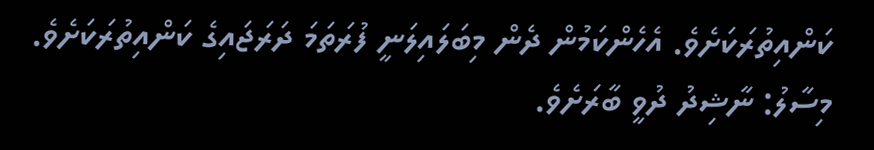ކަންއިތުރަކަށެވެ. އެހެންކަމުން ދެން މިބަލައިލަނީ ފުރަތަމަ ދަރަޖައިގެ ކަންއިތުރަކަށެވެ.
މިސާލު: ނާޝިދު ދުވީ ބާރަށެވެ.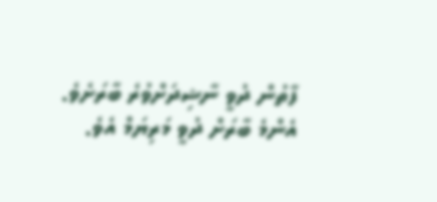ފާތުން ދުވީ ނާޝިދަށްވުރެ ބާރަށެވެ.
އެންމެ ބާރަށް ދުވީ މަރިޔަމް އެވެ.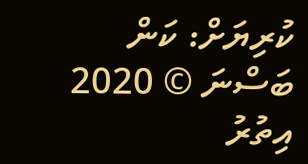ކުރިޔަށް: ކަން
ބަސްނަ © 2020
އިތުރު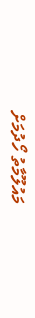މައުލޫމާތު ހޯދުމަށް